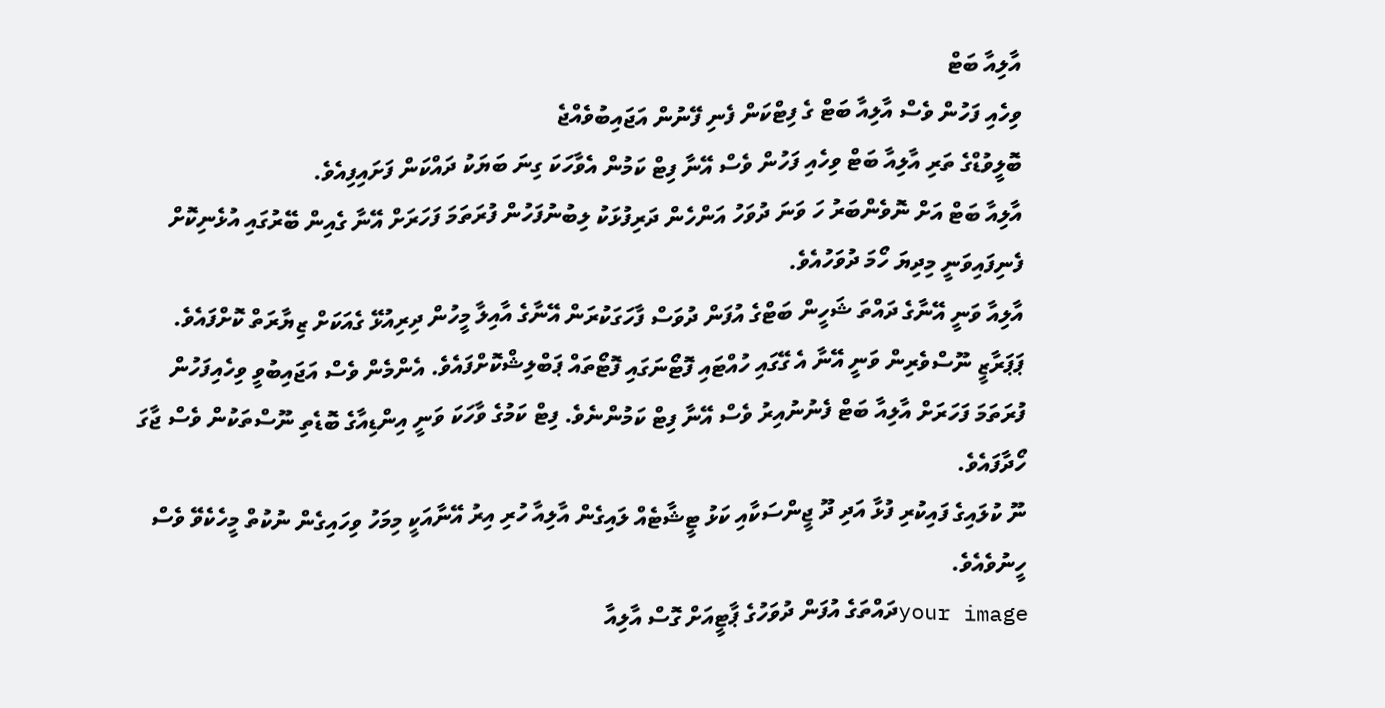އާލިއާ ބަޓް
ވިހެއި ފަހުން ވެސް އާލިއާ ބަޓް ގެ ފިޓްކަން ފެނި ފޭނުން އަޖައިބުވެއްޖެ
ބޮލީވުޑްގެ ތަރި އާލިއާ ބަޓް ވިހެއި ފަހުން ވެސް އޭނާ ފިޓް ކަމުން އެވާހަކަ ގިނަ ބަޔަކު ދައްކަން ފަށައިފިއެވެ.
އާލިއާ ބަޓް އަށް ނޮވެންބަރު ހަ ވަނަ ދުވަހު އަންހެން ދަރިފުޅަކު ލިބުނުފަހުން ފުރަތަމަ ފަހަރަށް އޭނާ ގެއިން ބޭރުގައި އުޅެނިކޮށް ފެނިފައިވަނީ މިދިޔަ ހޯމަ ދުވަހުއެވެ.
އާލިއާ ވަނީ އޭނާގެ ދައްތަ ޝަހީން ބަޓްގެ އުފަން ދުވަސް ފާހަގަކުރަން އޭނާގެ އާއިލާ މީހުން ދިރިއުޅޭ ގެއަކަށް ޒިޔާރަތް ކޮށްފައެވެ.
ޕަޕަރާޒީ ނޫސްވެރިން ވަނީ އޭނާ އެ ގޭގައި ހުއްޓައި ފޮޓޯނަގައި ފޮޓޯތައް ޕަބްލިޝްކޮށްފައެވެ. އެންމެން ވެސް އަޖައިބުވީ ވިހެއިފަހުން ފުރަތަމަ ފަހަރަށް އާލިއާ ބަޓް ފެނުނުއިރު ވެސް އޭނާ ފިޓް ކަމުންނެވެ. ފިޓް ކަމުގެ ވާހަކަ ވަނީ އިންޑިއާގެ ބޮޑެތި ނޫސްތަކުން ވެސް ޖާގަ ހޯދާފައެވެ.
ނޫ ކުލައިގެ ފައިކުރި ފުޅާ އަދި ދޫ ޖީންސަކާއި ކަޅު ޓީޝާޓެއް ލައިގެން އާލިއާ ހުރި އިރު އޭނާއަކީ މިމަހު ވިހައިގެން ނުކުތް މީހެކެވޭ ވެސް ހީނުވެއެވެ.
your imageދައްތަގެ އުފަން ދުވަހުގެ ޕާޓީއަށް ގޮސް އާލިއާ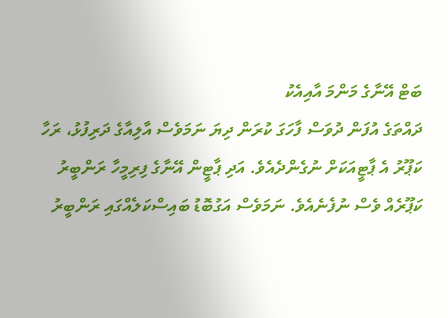ބަޓް އޭނާގެ މަންމަ އާއިއެކު
ދައްތަގެ އުފަން ދުވަސް ފާހަގަ ކުރަން ދިޔަ ނަމަވެސް އާލިއާގެ ދަރިފުޅު، ރަހާ ކަޕޫރު އެ ޕާޓީއަކަށް ނުގެންދެއެވެ. އަދި ޕާޓީން އޭނާގެ ފިރިމީހާ ރަންބީރު ކަޕޫރެއް ވެސް ނުފެނެއެވެ. ނަމަވެސް އަގުބޮޑު ބައިސްކަލެއްގައި ރަންބީރު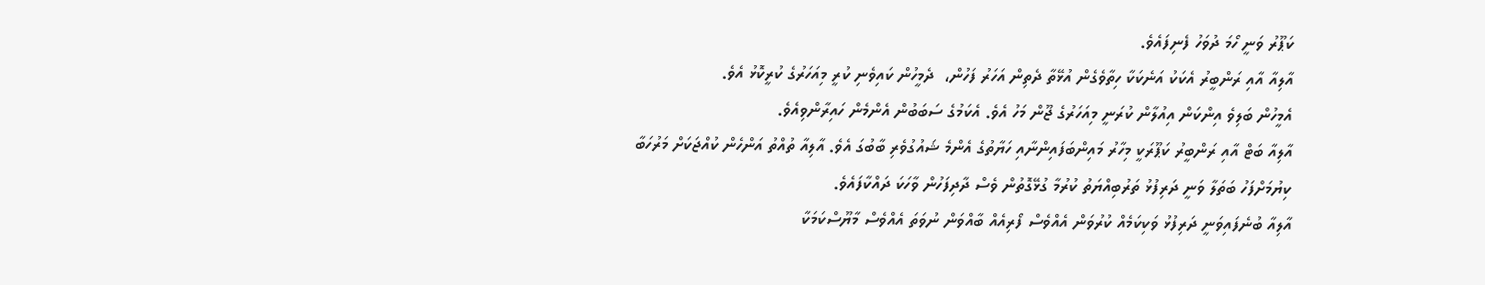ކަޕޫރު ވަނީ ހޯމަ ދުވަހު ފެނިފައެވެ.
އާލިއާ އާއި ރަންބީރު އެކަކު އަނެކަކާ ހިތާވެގެން އުޅޭތާ ދެތިން އަހަރު ފަހުން،  ދެމީހުން ކައިވެނި ކުރީ މިއަހަރުގެ ކުރީކޮޅު އެވެ.
އެމީހުން ބަލިވެ އިންކަން އިއުލާން ކުރަނީ މިއަހަރުގެ ޖޫން މަހު އެވެ. އެކަމުގެ ސަބަބުން އެންމެން ހައިރާންވިއެވެ.
އާލިއާ ބަޓް އާއި ރަންބީރު ކަޕޫރަކީ މިހާރު މައިންބަފައިންނާއި ހަޔާތުގެ އެންމެ ޝައުގުވެރި ބާބުގަ އެވެ. އާލިއާ ތުއްތު އަންހެން ކުއްޖަކަށް މަރުހަބާ ކިޔުމަށްފަހު ބަތަލާ ވަނީ ދަރިފުޅު ތަރުބިއްޔަތު ކުރުމާ ގުޅޭގޮތުން ވެސް ދާދިފަހުން ވާހަކަ ދައްކާފައެވެ.
އާލިއާ ބުނެފައިވަނީ ދަރިފުޅު ވަކިކަމެއް ކުރުވަން އެއްވެސް ފޯރިއެއް ބާއްވަން ނުވަތަ އެއްވެސް މާޔޫސްކަމަކާ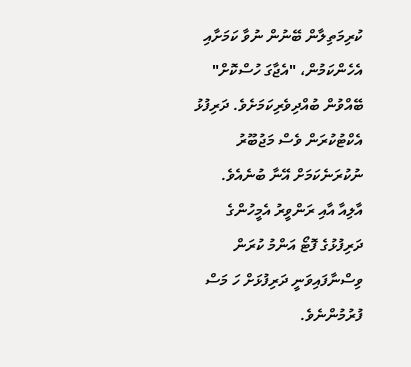ކުރިމަތިލާން ބޭނުން ނުވާ ކަމަށާއި އެހެންކަމުން، "އެޖާގަ ހުސްކޮށް" ބޭއްވުން ބުއްދިވެރިކަމަށެވެ. ދަރިފުޅު އެކްޓުކުރަން ވެސް މަޖުބޫރު ނުކުރަނެކަމަށް އޭނާ ބުނެއެވެ.
އާލިއާ އާއި ރަންވީރު އެމީހުންގެ ދަރިފުޅުގެ ފޮޓޯ އަންމު ކުރަން ވިސްނާފައިވަނީ ދަރިފުޅަށް ހަ މަސް ފުރުމުންނެވެ.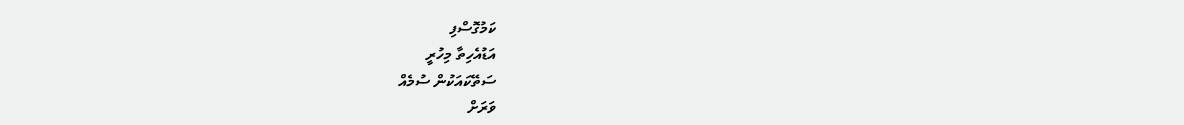ކަމުގޮސްފި
އަޑުއެހިތާ މިހުރީ
ސަތޭކައަކުން ސުމެއް
ވަރަށް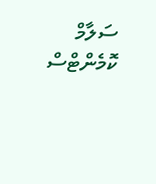ސަލާމް
ކޮމެންޓްސް